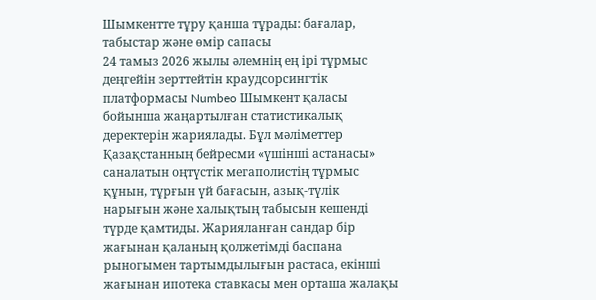Шымкентте тұру қанша тұрады: бағалар, табыстар және өмір сапасы
24 тамыз 2026 жылы әлемнің ең ірі тұрмыс деңгейін зерттейтін краудсорсингтік платформасы Numbeo Шымкент қаласы бойынша жаңартылған статистикалық деректерін жариялады. Бұл мәліметтер Қазақстанның бейресми «үшінші астанасы» саналатын оңтүстік мегаполистің тұрмыс құнын, тұрғын үй бағасын, азық-түлік нарығын және халықтың табысын кешенді түрде қамтиды. Жарияланған сандар бір жағынан қаланың қолжетімді баспана рыногымен тартымдылығын растаса, екінші жағынан ипотека ставкасы мен орташа жалақы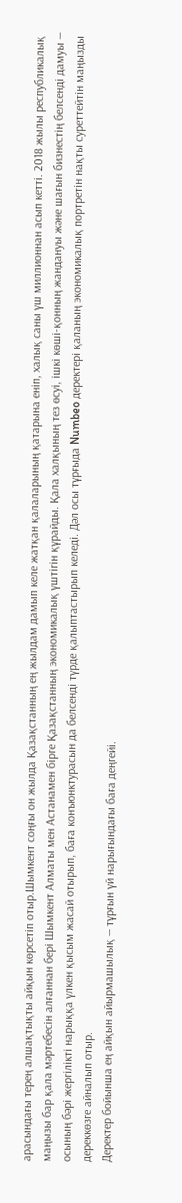арасындағы терең алшақтықты айқын көрсетіп отыр.Шымкент соңғы он жылда Қазақстанның ең жылдам дамып келе жатқан қалаларының қатарына еніп, халық саны үш миллионнан асып кетті. 2018 жылы республикалық маңызы бар қала мәртебесін алғаннан бері Шымкент Алматы мен Астанамен бірге Қазақстанның экономикалық үштігін құрайды. Қала халқының тез өсуі, ішкі көші-қонның жандануы және шағын бизнестің белсенді дамуы — осының бәрі жергілікті нарыққа үлкен қысым жасай отырып, баға конъюнктурасын да белсенді түрде қалыптастырып келеді. Дәл осы тұрғыда Numbeo деректері қаланың экономикалық портретін нақты суреттейтін маңызды дереккөзге айналып отыр.
Деректер бойынша ең айқын айырмашылық — тұрғын үй нарығындағы баға деңгейі.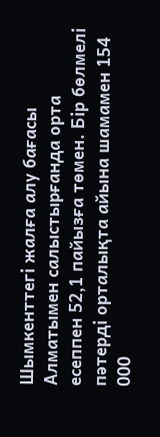Шымкенттегі жалға алу бағасы Алматымен салыстырғанда орта есеппен 52,1 пайызға төмен. Бір бөлмелі пәтерді орталықта айына шамамен 154 000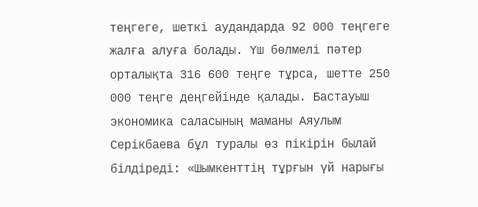теңгеге, шеткі аудандарда 92 000 теңгеге жалға алуға болады. Үш бөлмелі пәтер орталықта 316 600 теңге тұрса, шетте 250 000 теңге деңгейінде қалады. Бастауыш экономика саласының маманы Аяулым Серікбаева бұл туралы өз пікірін былай білдіреді: «Шымкенттің тұрғын үй нарығы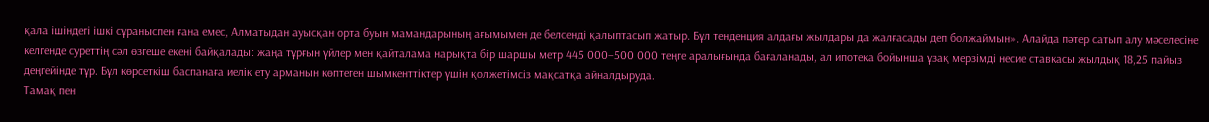қала ішіндегі ішкі сұраныспен ғана емес, Алматыдан ауысқан орта буын мамандарының ағымымен де белсенді қалыптасып жатыр. Бұл тенденция алдағы жылдары да жалғасады деп болжаймын». Алайда пәтер сатып алу мәселесіне келгенде суреттің сәл өзгеше екені байқалады: жаңа тұрғын үйлер мен қайталама нарықта бір шаршы метр 445 000–500 000 теңге аралығында бағаланады, ал ипотека бойынша ұзақ мерзімді несие ставкасы жылдық 18,25 пайыз деңгейінде тұр. Бұл көрсеткіш баспанаға иелік ету арманын көптеген шымкенттіктер үшін қолжетімсіз мақсатқа айналдыруда.
Тамақ пен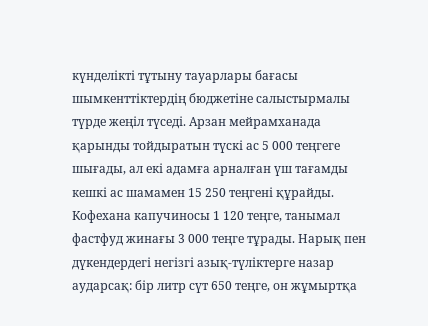күнделікті тұтыну тауарлары бағасы шымкенттіктердің бюджетіне салыстырмалы түрде жеңіл түседі. Арзан мейрамханада қарынды тойдыратын түскі ас 5 000 теңгеге шығады, ал екі адамға арналған үш тағамды кешкі ас шамамен 15 250 теңгені құрайды. Кофехана капучиносы 1 120 теңге, танымал фастфуд жинағы 3 000 теңге тұрады. Нарық пен дүкендердегі негізгі азық-түліктерге назар аударсақ: бір литр сүт 650 теңге, он жұмыртқа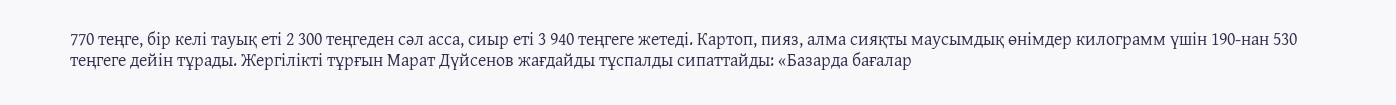770 теңге, бір келі тауық еті 2 300 теңгеден сәл асса, сиыр еті 3 940 теңгеге жетеді. Картоп, пияз, алма сияқты маусымдық өнімдер килограмм үшін 190-нан 530 теңгеге дейін тұрады. Жергілікті тұрғын Марат Дүйсенов жағдайды тұспалды сипаттайды: «Базарда бағалар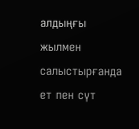алдыңғы жылмен салыстырғанда ет пен сүт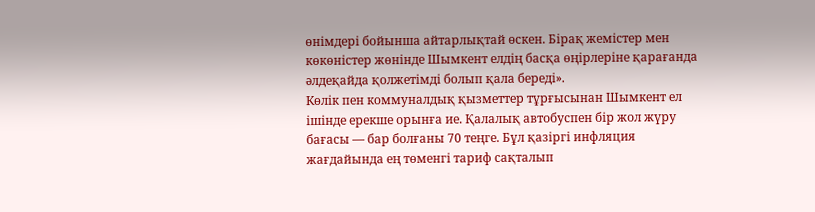өнімдері бойынша айтарлықтай өскен. Бірақ жемістер мен көкөністер жөнінде Шымкент елдің басқа өңірлеріне қарағанда әлдеқайда қолжетімді болып қала береді».
Көлік пен коммуналдық қызметтер тұрғысынан Шымкент ел ішінде ерекше орынға ие. Қалалық автобуспен бір жол жүру бағасы — бар болғаны 70 теңге. Бұл қазіргі инфляция жағдайында ең төменгі тариф сақталып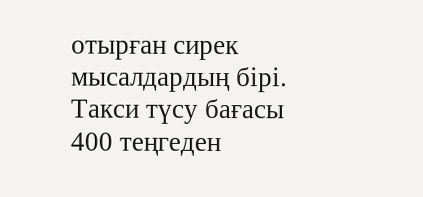отырған сирек мысалдардың бірі. Такси түсу бағасы 400 теңгеден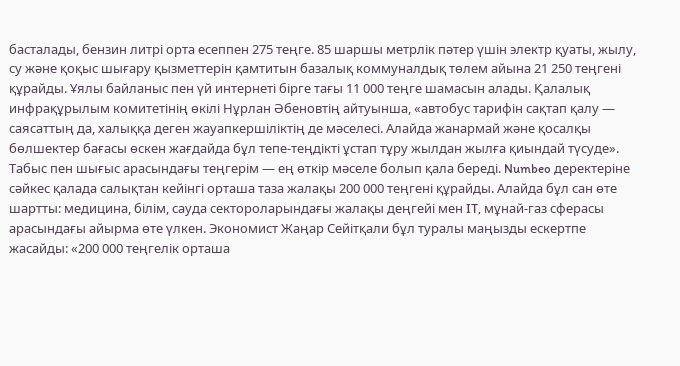басталады, бензин литрі орта есеппен 275 теңге. 85 шаршы метрлік пәтер үшін электр қуаты, жылу, су және қоқыс шығару қызметтерін қамтитын базалық коммуналдық төлем айына 21 250 теңгені құрайды. Ұялы байланыс пен үй интернеті бірге тағы 11 000 теңге шамасын алады. Қалалық инфрақұрылым комитетінің өкілі Нұрлан Əбеновтің айтуынша, «автобус тарифін сақтап қалу — саясаттың да, халыққа деген жауапкершіліктің де мәселесі. Алайда жанармай және қосалқы бөлшектер бағасы өскен жағдайда бұл тепе-теңдікті ұстап тұру жылдан жылға қиындай түсуде».
Табыс пен шығыс арасындағы теңгерім — ең өткір мәселе болып қала береді. Numbeo деректеріне сәйкес қалада салықтан кейінгі орташа таза жалақы 200 000 теңгені құрайды. Алайда бұл сан өте шартты: медицина, білім, сауда сектороларындағы жалақы деңгейі мен IT, мұнай-газ сферасы арасындағы айырма өте үлкен. Экономист Жаңар Сейітқали бұл туралы маңызды ескертпе жасайды: «200 000 теңгелік орташа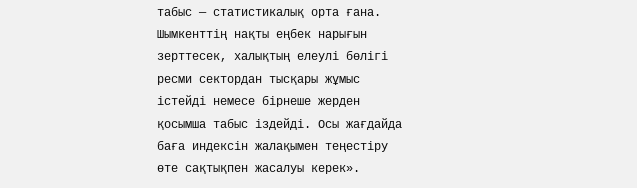табыс — статистикалық орта ғана. Шымкенттің нақты еңбек нарығын зерттесек, халықтың елеулі бөлігі ресми сектордан тысқары жұмыс істейді немесе бірнеше жерден қосымша табыс іздейді. Осы жағдайда баға индексін жалақымен теңестіру өте сақтықпен жасалуы керек».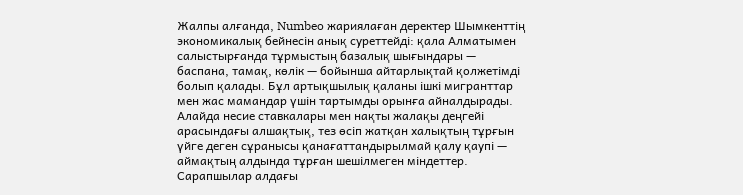Жалпы алғанда, Numbeo жариялаған деректер Шымкенттің экономикалық бейнесін анық суреттейді: қала Алматымен салыстырғанда тұрмыстың базалық шығындары — баспана, тамақ, көлік — бойынша айтарлықтай қолжетімді болып қалады. Бұл артықшылық қаланы ішкі мигранттар мен жас мамандар үшін тартымды орынға айналдырады. Алайда несие ставкалары мен нақты жалақы деңгейі арасындағы алшақтық, тез өсіп жатқан халықтың тұрғын үйге деген сұранысы қанағаттандырылмай қалу қаупі — аймақтың алдында тұрған шешілмеген міндеттер. Сарапшылар алдағы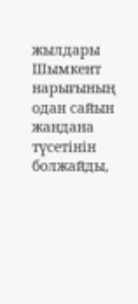жылдары Шымкент нарығының одан сайын жандана түсетінін болжайды,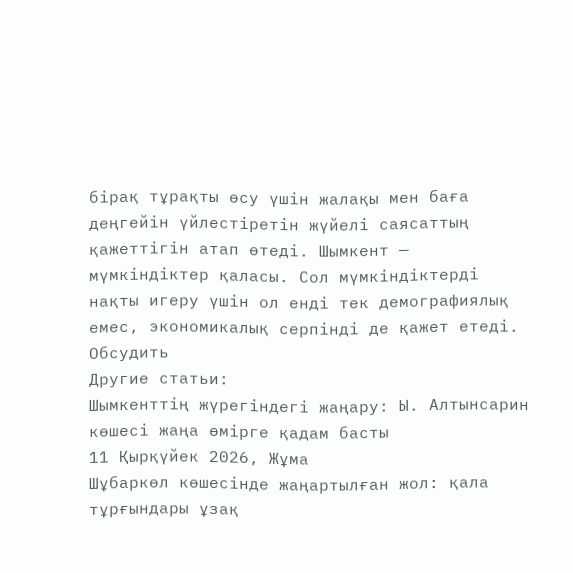бірақ тұрақты өсу үшін жалақы мен баға деңгейін үйлестіретін жүйелі саясаттың қажеттігін атап өтеді. Шымкент — мүмкіндіктер қаласы. Сол мүмкіндіктерді нақты игеру үшін ол енді тек демографиялық емес, экономикалық серпінді де қажет етеді.
Обсудить
Другие статьи:
Шымкенттің жүрегіндегі жаңару: Ы. Алтынсарин көшесі жаңа өмірге қадам басты
11 Қырқүйек 2026, Жұма
Шұбаркөл көшесінде жаңартылған жол: қала тұрғындары ұзақ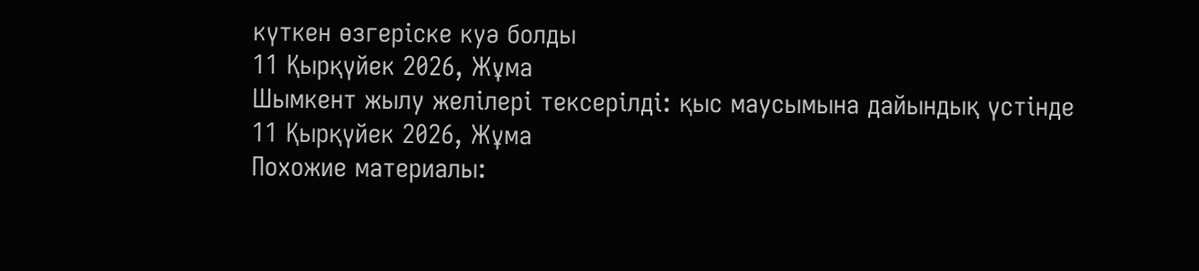күткен өзгеріске куә болды
11 Қырқүйек 2026, Жұма
Шымкент жылу желілері тексерілді: қыс маусымына дайындық үстінде
11 Қырқүйек 2026, Жұма
Похожие материалы: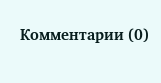Комментарии (0)